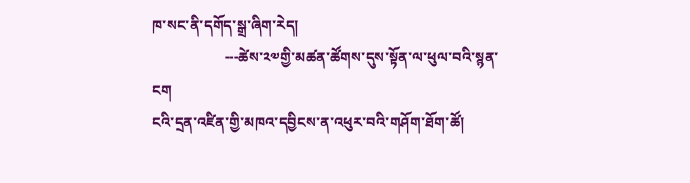ཁ་སང་ནི་དགོད་སྒྲ་ཞིག་རེད།
                    ---ཚེས་༢༧གྱི་མཚན་ཚོགས་དུས་སྟོན་ལ་ཕུལ་བའི་སྙན་ངག
ངའི་དྲན་འཛིན་གྱི་མཁའ་དབྱིངས་ན་འཕུར་བའི་གཤོག་ཐོག་ཚོ།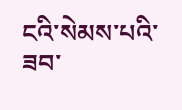ངའི་སེམས་པའི་ཟབ་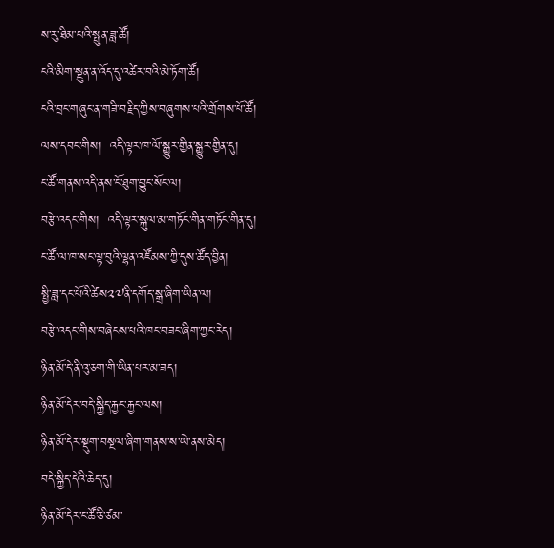ས་རུ་ཐིམ་པའི་སྤུན་ཟླ་ཚོ།
ངའི་མིག་སྔུན་ན་འོད་དུ་འཚེར་བའི་མེ་ཏོག་ཚོ།
ངའི་བྲང་གཞུང་ན་གཟི་བརྗིད་ཀྱིས་བཞུགས་པའི་གྲོགས་པོ་ཚོ།
ལས་དབང་གིས།  འདི་ལྟར་ཁ་ལོ་སྒྱུར་གྱིན་སྒྱུར་གྱིན་དུ།
ང་ཚོ་གནས་འདི་ནས་ངོ་ཐུག་བྱུང་སོང་ལ།
བརྩེ་འདང་གིས།  འདི་ལྟར་སྐུལ་མ་གཏོང་གིན་གཏོང་གིན་དུ།
ང་ཚོ་ལ་ཁ་སང་ལྟ་བུའི་ལྷན་འཛོམས་ཀྱི་དུས་ཚོད་བྱིན།
སྤྱི་ཟླ་དང་པོའི་ཚེས༢༧ནི་དགོད་སྒྲ་ཞིག་ཡིན་ལ།
བརྩེ་འདང་གིས་བཞེངས་པའི་ཁང་བཟང་ཞིག་ཀྱང་རེད།
ཉིན་མོ་དེ་ནི་འུ་ཅག་གི་ཡིན་པར་མ་ཟད།
ཉིན་མོ་དེར་བདེ་སྐྱིད་རྐྱང་རྐྱང་ལས།
ཉིན་མོ་དེར་སྡུག་བསྔལ་ཞིག་གནས་ས་ཡེ་ནས་མེད།
བདེ་སྐྱིད་དེའི་ཆེད་དུ།
ཉིན་མོ་དེར་ང་ཚོ་ཅི་ཙམ་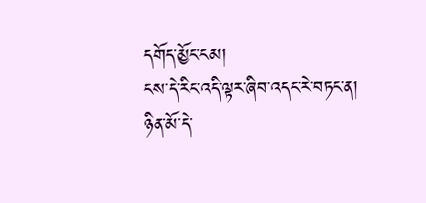དགོད་མྱོང་ངམ།
ངས་དེ་རིང་འདི་ལྟར་ཞིབ་འདང་རེ་བཏང་ན།
ཉིན་མོ་དེ་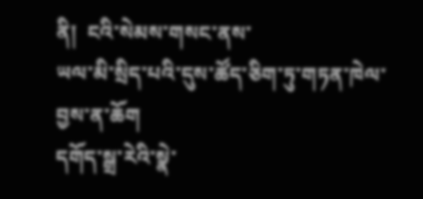ནི།  ངའི་སེམས་གསང་ནས་
ཡལ་མི་སྲིད་པའི་དུས་ཚོད་ཅིག་ཏུ་གཏན་ཁེལ་བྱས་ན་ཆོག
དགོད་སྒྲ་རེའི་སྣེ་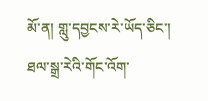མོ་ན། གླུ་དབྱངས་རེ་ཡོད་ཅིང་།
ཐལ་སྒྲ་རེའི་གོང་འོག་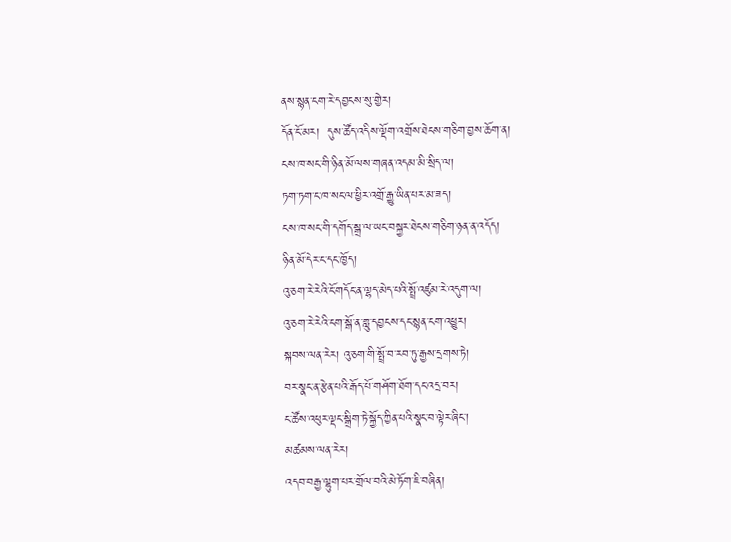ནས་སྙན་ངག་རེ་དབྱངས་སུ་གྱེར།
དོན་ངོ་མར།  དུས་ཚོད་འདིས་ལྡོག་འགྲོས་ཐེངས་གཅིག་བྱས་ཆོག་ན།
ངས་ཁ་སང་གི་ཉིན་མོ་ལས་གཞན་འདམ་མི་སྲིད་ལ།
ཏག་ཏག་ང་ཁ་སང་ལ་ཕྱིར་འགྲོ་རྒྱུ་ཡིན་པར་མ་ཟད།
ངས་ཁ་སང་གི་དགོད་སྒྲ་ལ་ཡང་བསྐྱར་ཐེངས་གཅིག་ཉན་ན་འདོད།
ཉིན་མོ་དེར་ང་དང་ཁྱོད།
འུ་ཅག་རེ་རེའི་ངོ་གདོང་ན་ལྷད་མེད་པའི་སྤྲོ་འཛུམ་རེ་འདུག་ལ།
འུ་ཅག་རེ་རེའི་ངག་སྒོ་ན་གླུ་དབྱངས་དང་སྙན་ངག་འཕྱུར།
སྐབས་ལན་རེར། འུ་ཅག་གི་སྤྲོ་བ་རབ་ཏུ་རྒྱས་དྲགས་ཏེ།
བར་སྣང་ན་རྩེན་པའི་རྒོད་པོ་གཤོག་ཐོག་དང་འདྲ་བར།
ང་ཚོས་འཕུར་ལྡང་སྒྲིག་ཏེ་སྐྱོད་ཀྱིན་པའི་སྣང་བ་ལྟེར་ཞིང་།
མཚམས་ལན་རེར།
འདབ་བརྒྱ་ལྷུག་པར་གྲོལ་བའི་མེ་ཏོག་ཇི་བཞིན།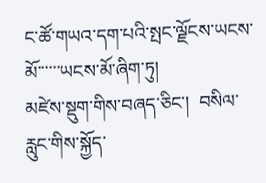ང་ཚོ་གཡའ་དག་པའི་སྤང་ལྗོངས་ཡངས་མོ་་་་་་ཡངས་མོ་ཞིག་ཏུ།
མཛེས་སྡུག་གིས་བཞད་ཅིང་།  བསིལ་རླུང་གིས་སྐྱོད་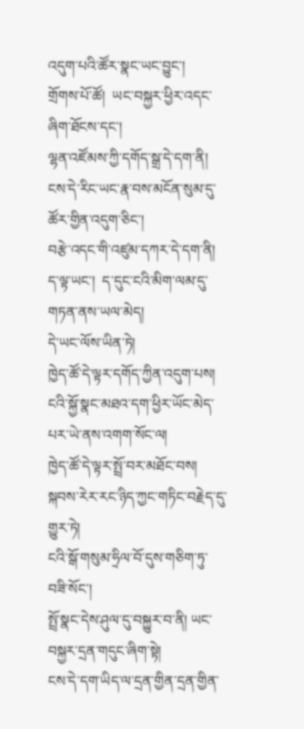འདུག་པའི་ཚོར་སྣང་ཡང་བྱུང་།
གྲོགས་པོ་ཚོ།  ཡང་བསྐྱར་ཕྱིར་འདང་ཞིག་ཐོངས་དང་།
ལྷན་འཛོམས་ཀྱི་དགོད་སྒྲ་དེ་དག་ནི།
ངས་དེ་རིང་ཡང་རྣ་བས་མངོན་སུམ་དུ་ཚོར་གྱིན་འདུག་ཅིང་།
བརྩེ་འདང་གི་འཛུམ་དཀར་དེ་དག་ནི།
ད་ལྟ་ཡང་།  ད་དུང་ངའི་མིག་ལམ་དུ་གཏན་ནས་ཡལ་མེད།
དེ་ཡང་ལོས་ཡིན་ཏེ།
ཁྱེད་ཚོ་དེ་ལྟར་དགོད་ཀྱིན་འདུག་པས།
ངའི་སྐྱོ་སྣང་མཐའ་དག་ཕྱིར་ཡོང་མེད་པར་ཡེ་ནས་འགག་སོང་ལ།
ཁྱེད་ཚོ་དེ་ལྟར་སྤྲོ་བར་མཐོང་བས།
སྐབས་རེར་རང་ཉིད་ཀྱང་གཏིང་བརྗེད་དུ་གྱུར་ཏེ།
ངའི་སྒོ་གསུམ་ཧྲིལ་བོ་དུས་གཅིག་ཏུ་བཟི་སོང་།
སྤྲོ་སྣང་དེས་ཤུལ་དུ་བསྐྱུར་བ་ནི། ཡང་བསྐྱར་དྲན་གདུང་ཞིག་སྟེ།
ངས་དེ་དག་ཡིད་ལ་དྲན་གྱིན་དྲན་གྱིན་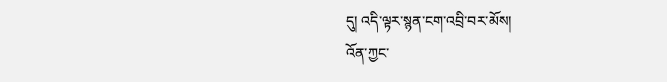དུ། འདི་ལྟར་སྙན་ངག་འབྲི་བར་མོས།
འོན་ཀྱང་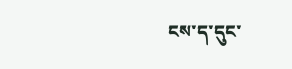ངས་ད་དུང་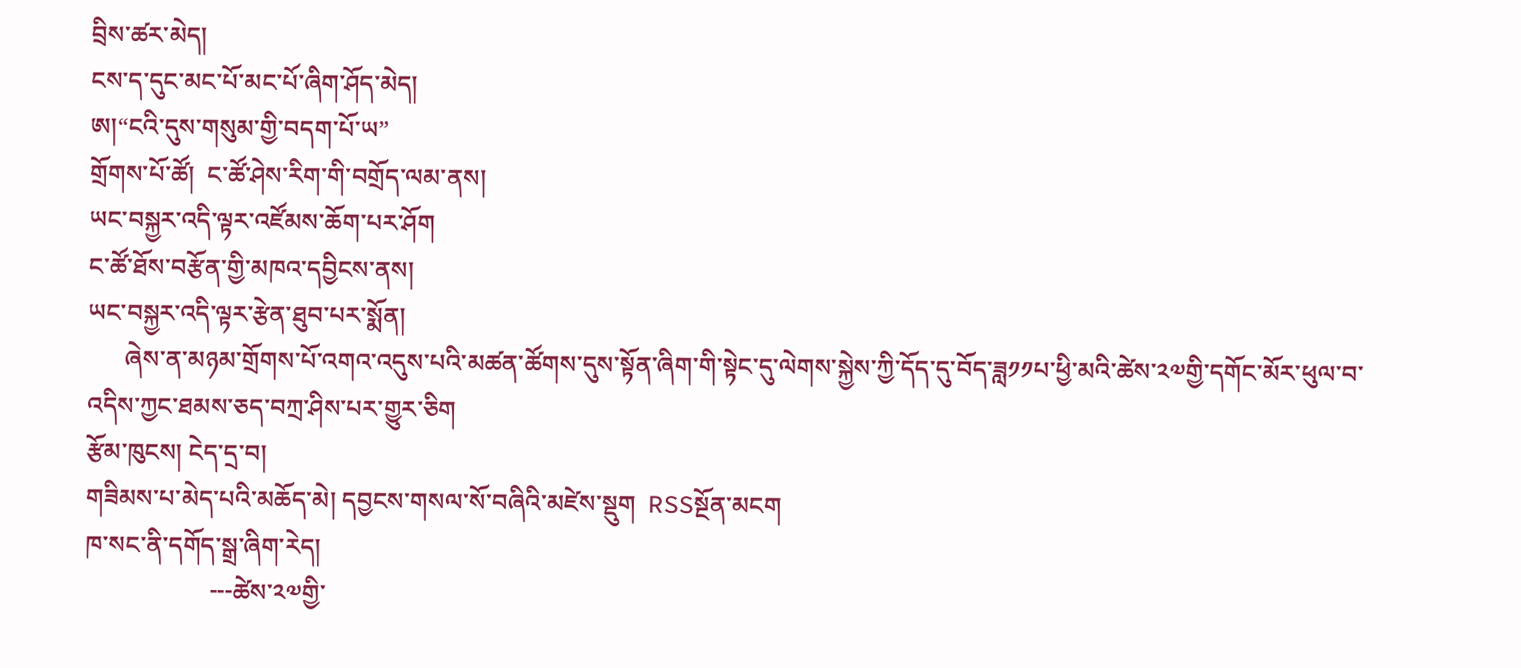བྲིས་ཚར་མེད།
ངས་ད་དུང་མང་པོ་མང་པོ་ཞིག་ཤོད་མེད།
ཨ།“ངའི་དུས་གསུམ་གྱི་བདག་པོ་ཡ”
གྲོགས་པོ་ཚོ།  ང་ཚོ་ཤེས་རིག་གི་བགྲོད་ལམ་ནས།
ཡང་བསྐྱར་འདི་ལྟར་འཛོམས་ཆོག་པར་ཤོག
ང་ཚོ་ཐོས་བརྩོན་གྱི་མཁའ་དབྱིངས་ནས།
ཡང་བསྐྱར་འདི་ལྟར་རྩེན་ཐུབ་པར་སྨོན།
      ཞེས་ན་མཉམ་གྲོགས་པོ་འགའ་འདུས་པའི་མཚན་ཚོགས་དུས་སྟོན་ཞིག་གི་སྟེང་དུ་ལེགས་སྐྱེས་ཀྱི་དོད་དུ་བོད་ཟླ༡༡པ་ཕྱི་མའི་ཚེས་༢༧གྱི་དགོང་མོར་ཕུལ་བ་འདིས་ཀྱང་ཐམས་ཅད་བཀྲ་ཤིས་པར་གྱུར་ཅིག
རྩོམ་ཁུངས། ངེད་དྲ་བ།
གཟིམས་པ་མེད་པའི་མཆོད་མེ། དབྱངས་གསལ་སོ་བཞིའི་མཛེས་སྡུག  RSSསྔོན་མངག
ཁ་སང་ནི་དགོད་སྒྲ་ཞིག་རེད།
                    ---ཚེས་༢༧གྱི་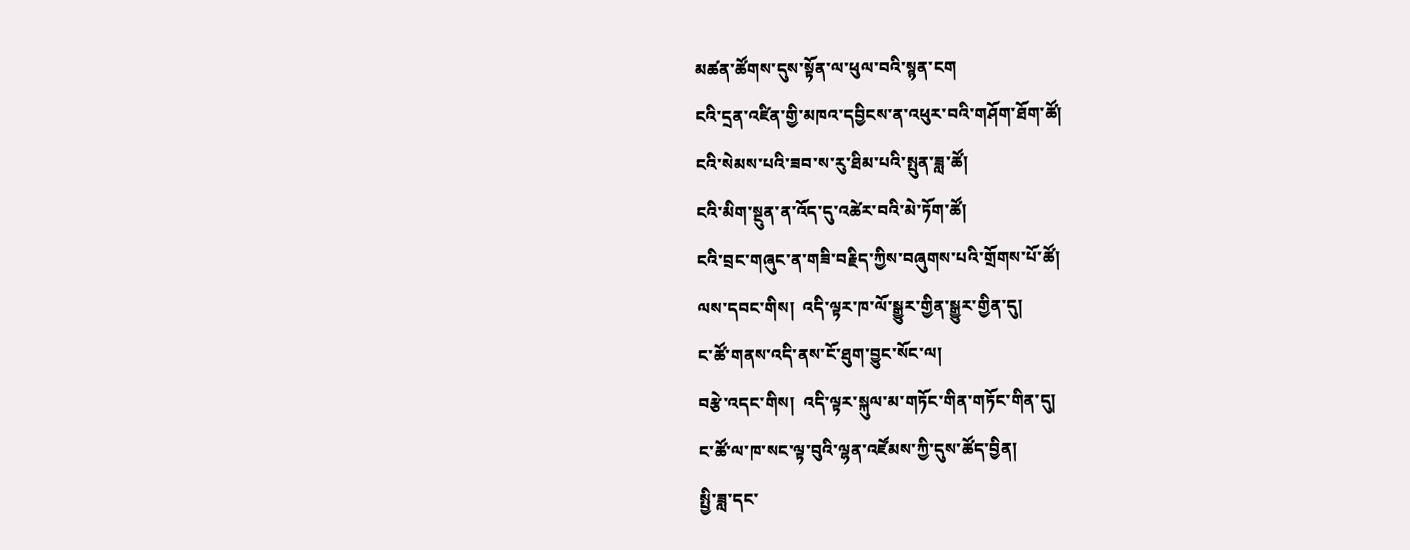མཚན་ཚོགས་དུས་སྟོན་ལ་ཕུལ་བའི་སྙན་ངག
ངའི་དྲན་འཛིན་གྱི་མཁའ་དབྱིངས་ན་འཕུར་བའི་གཤོག་ཐོག་ཚོ།
ངའི་སེམས་པའི་ཟབ་ས་རུ་ཐིམ་པའི་སྤུན་ཟླ་ཚོ།
ངའི་མིག་སྔུན་ན་འོད་དུ་འཚེར་བའི་མེ་ཏོག་ཚོ།
ངའི་བྲང་གཞུང་ན་གཟི་བརྗིད་ཀྱིས་བཞུགས་པའི་གྲོགས་པོ་ཚོ།
ལས་དབང་གིས།  འདི་ལྟར་ཁ་ལོ་སྒྱུར་གྱིན་སྒྱུར་གྱིན་དུ།
ང་ཚོ་གནས་འདི་ནས་ངོ་ཐུག་བྱུང་སོང་ལ།
བརྩེ་འདང་གིས།  འདི་ལྟར་སྐུལ་མ་གཏོང་གིན་གཏོང་གིན་དུ།
ང་ཚོ་ལ་ཁ་སང་ལྟ་བུའི་ལྷན་འཛོམས་ཀྱི་དུས་ཚོད་བྱིན།
སྤྱི་ཟླ་དང་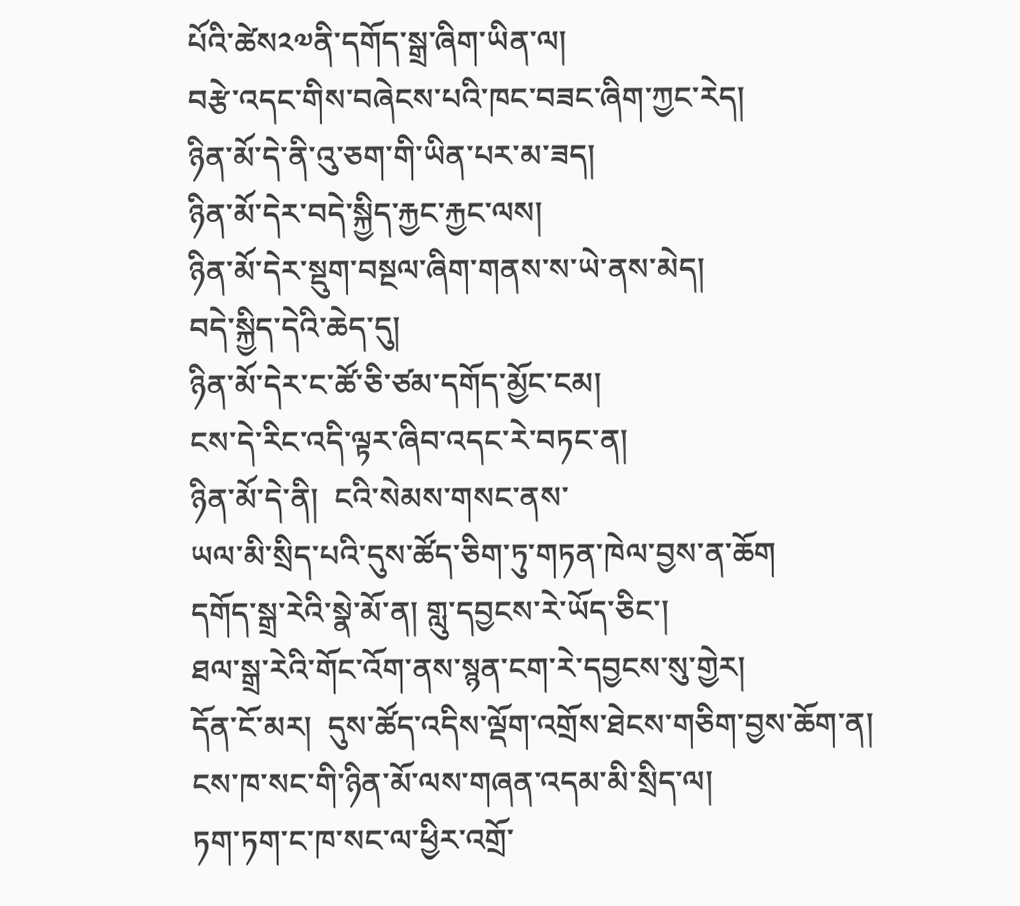པོའི་ཚེས༢༧ནི་དགོད་སྒྲ་ཞིག་ཡིན་ལ།
བརྩེ་འདང་གིས་བཞེངས་པའི་ཁང་བཟང་ཞིག་ཀྱང་རེད།
ཉིན་མོ་དེ་ནི་འུ་ཅག་གི་ཡིན་པར་མ་ཟད།
ཉིན་མོ་དེར་བདེ་སྐྱིད་རྐྱང་རྐྱང་ལས།
ཉིན་མོ་དེར་སྡུག་བསྔལ་ཞིག་གནས་ས་ཡེ་ནས་མེད།
བདེ་སྐྱིད་དེའི་ཆེད་དུ།
ཉིན་མོ་དེར་ང་ཚོ་ཅི་ཙམ་དགོད་མྱོང་ངམ།
ངས་དེ་རིང་འདི་ལྟར་ཞིབ་འདང་རེ་བཏང་ན།
ཉིན་མོ་དེ་ནི།  ངའི་སེམས་གསང་ནས་
ཡལ་མི་སྲིད་པའི་དུས་ཚོད་ཅིག་ཏུ་གཏན་ཁེལ་བྱས་ན་ཆོག
དགོད་སྒྲ་རེའི་སྣེ་མོ་ན། གླུ་དབྱངས་རེ་ཡོད་ཅིང་།
ཐལ་སྒྲ་རེའི་གོང་འོག་ནས་སྙན་ངག་རེ་དབྱངས་སུ་གྱེར།
དོན་ངོ་མར།  དུས་ཚོད་འདིས་ལྡོག་འགྲོས་ཐེངས་གཅིག་བྱས་ཆོག་ན།
ངས་ཁ་སང་གི་ཉིན་མོ་ལས་གཞན་འདམ་མི་སྲིད་ལ།
ཏག་ཏག་ང་ཁ་སང་ལ་ཕྱིར་འགྲོ་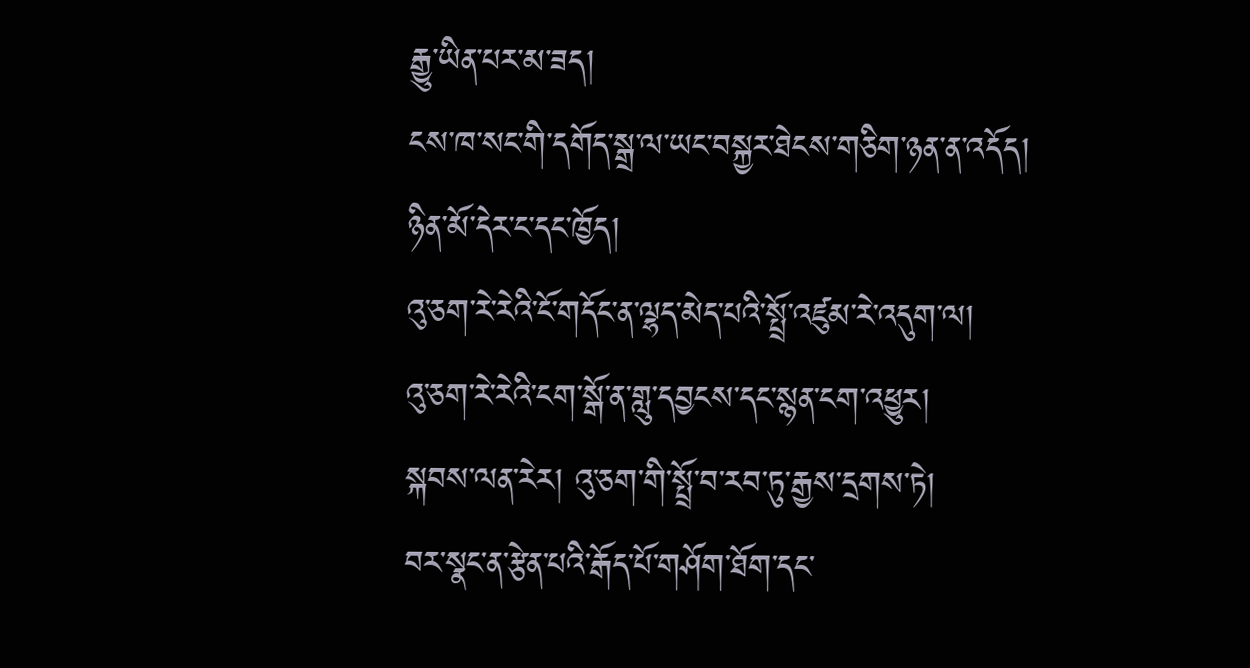རྒྱུ་ཡིན་པར་མ་ཟད།
ངས་ཁ་སང་གི་དགོད་སྒྲ་ལ་ཡང་བསྐྱར་ཐེངས་གཅིག་ཉན་ན་འདོད།
ཉིན་མོ་དེར་ང་དང་ཁྱོད།
འུ་ཅག་རེ་རེའི་ངོ་གདོང་ན་ལྷད་མེད་པའི་སྤྲོ་འཛུམ་རེ་འདུག་ལ།
འུ་ཅག་རེ་རེའི་ངག་སྒོ་ན་གླུ་དབྱངས་དང་སྙན་ངག་འཕྱུར།
སྐབས་ལན་རེར། འུ་ཅག་གི་སྤྲོ་བ་རབ་ཏུ་རྒྱས་དྲགས་ཏེ།
བར་སྣང་ན་རྩེན་པའི་རྒོད་པོ་གཤོག་ཐོག་དང་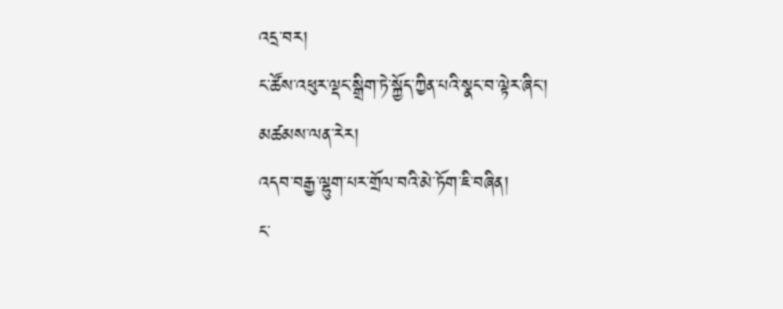འདྲ་བར།
ང་ཚོས་འཕུར་ལྡང་སྒྲིག་ཏེ་སྐྱོད་ཀྱིན་པའི་སྣང་བ་ལྟེར་ཞིང་།
མཚམས་ལན་རེར།
འདབ་བརྒྱ་ལྷུག་པར་གྲོལ་བའི་མེ་ཏོག་ཇི་བཞིན།
ང་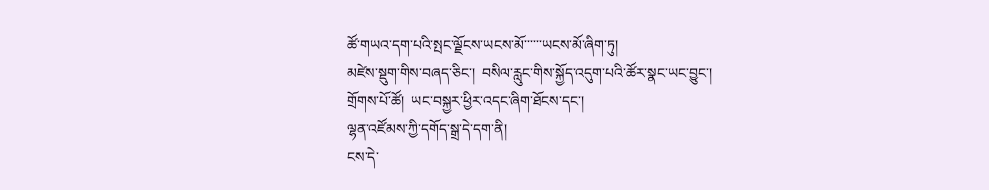ཚོ་གཡའ་དག་པའི་སྤང་ལྗོངས་ཡངས་མོ་་་་་་ཡངས་མོ་ཞིག་ཏུ།
མཛེས་སྡུག་གིས་བཞད་ཅིང་།  བསིལ་རླུང་གིས་སྐྱོད་འདུག་པའི་ཚོར་སྣང་ཡང་བྱུང་།
གྲོགས་པོ་ཚོ།  ཡང་བསྐྱར་ཕྱིར་འདང་ཞིག་ཐོངས་དང་།
ལྷན་འཛོམས་ཀྱི་དགོད་སྒྲ་དེ་དག་ནི།
ངས་དེ་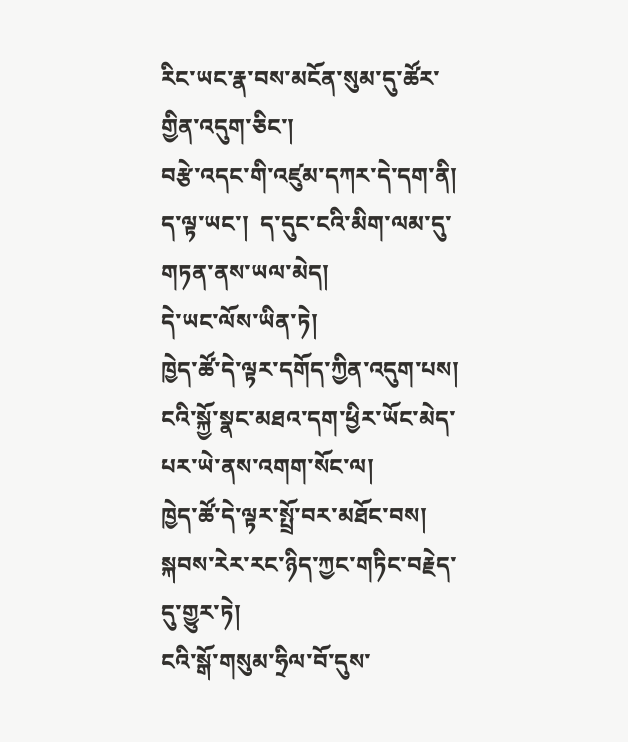རིང་ཡང་རྣ་བས་མངོན་སུམ་དུ་ཚོར་གྱིན་འདུག་ཅིང་།
བརྩེ་འདང་གི་འཛུམ་དཀར་དེ་དག་ནི།
ད་ལྟ་ཡང་།  ད་དུང་ངའི་མིག་ལམ་དུ་གཏན་ནས་ཡལ་མེད།
དེ་ཡང་ལོས་ཡིན་ཏེ།
ཁྱེད་ཚོ་དེ་ལྟར་དགོད་ཀྱིན་འདུག་པས།
ངའི་སྐྱོ་སྣང་མཐའ་དག་ཕྱིར་ཡོང་མེད་པར་ཡེ་ནས་འགག་སོང་ལ།
ཁྱེད་ཚོ་དེ་ལྟར་སྤྲོ་བར་མཐོང་བས།
སྐབས་རེར་རང་ཉིད་ཀྱང་གཏིང་བརྗེད་དུ་གྱུར་ཏེ།
ངའི་སྒོ་གསུམ་ཧྲིལ་བོ་དུས་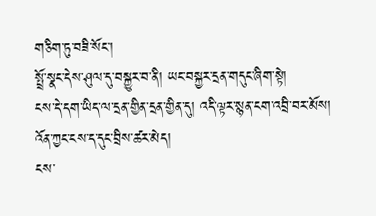གཅིག་ཏུ་བཟི་སོང་།
སྤྲོ་སྣང་དེས་ཤུལ་དུ་བསྐྱུར་བ་ནི། ཡང་བསྐྱར་དྲན་གདུང་ཞིག་སྟེ།
ངས་དེ་དག་ཡིད་ལ་དྲན་གྱིན་དྲན་གྱིན་དུ། འདི་ལྟར་སྙན་ངག་འབྲི་བར་མོས།
འོན་ཀྱང་ངས་ད་དུང་བྲིས་ཚར་མེད།
ངས་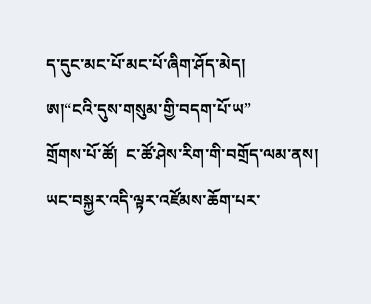ད་དུང་མང་པོ་མང་པོ་ཞིག་ཤོད་མེད།
ཨ།“ངའི་དུས་གསུམ་གྱི་བདག་པོ་ཡ”
གྲོགས་པོ་ཚོ།  ང་ཚོ་ཤེས་རིག་གི་བགྲོད་ལམ་ནས།
ཡང་བསྐྱར་འདི་ལྟར་འཛོམས་ཆོག་པར་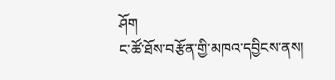ཤོག
ང་ཚོ་ཐོས་བརྩོན་གྱི་མཁའ་དབྱིངས་ནས།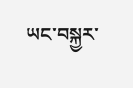ཡང་བསྐྱར་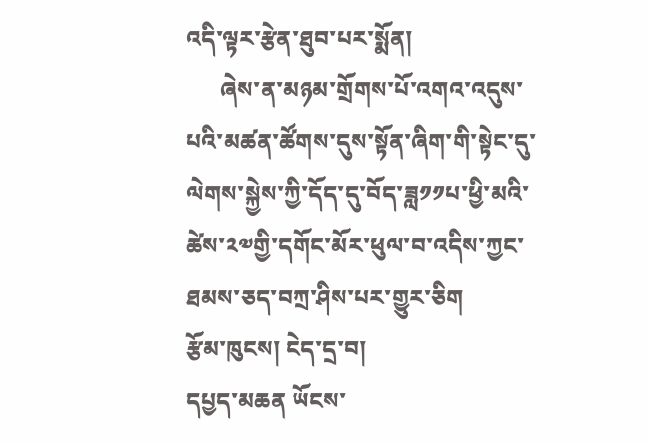འདི་ལྟར་རྩེན་ཐུབ་པར་སྨོན།
      ཞེས་ན་མཉམ་གྲོགས་པོ་འགའ་འདུས་པའི་མཚན་ཚོགས་དུས་སྟོན་ཞིག་གི་སྟེང་དུ་ལེགས་སྐྱེས་ཀྱི་དོད་དུ་བོད་ཟླ༡༡པ་ཕྱི་མའི་ཚེས་༢༧གྱི་དགོང་མོར་ཕུལ་བ་འདིས་ཀྱང་ཐམས་ཅད་བཀྲ་ཤིས་པར་གྱུར་ཅིག
རྩོམ་ཁུངས། ངེད་དྲ་བ།
དཔྱད་མཆན ཡོངས་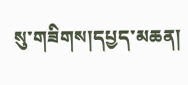སུ་གཟིགས།དཔྱད་མཆན།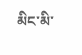མིང་མི་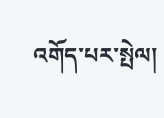འགོད་པར་སྤེལ།